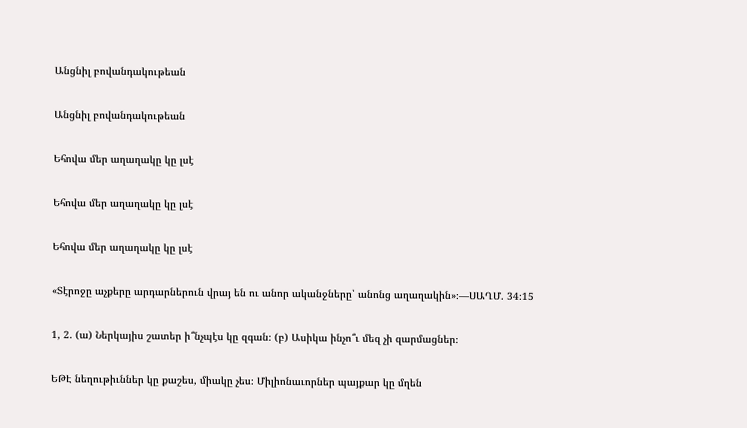Անցնիլ բովանդակութեան

Անցնիլ բովանդակութեան

Եհովա մեր աղաղակը կը լսէ

Եհովա մեր աղաղակը կը լսէ

Եհովա մեր աղաղակը կը լսէ

«Տէրոջը աչքերը արդարներուն վրայ են ու անոր ականջները՝ անոնց աղաղակին»։—ՍԱՂՄ. 34։15

1, 2. (ա) Ներկայիս շատեր ի՞նչպէս կը զգան։ (բ) Ասիկա ինչո՞ւ մեզ չի զարմացներ։

ԵԹԷ նեղութիւններ կը քաշես, միակը չես։ Միլիոնաւորներ պայքար կը մղեն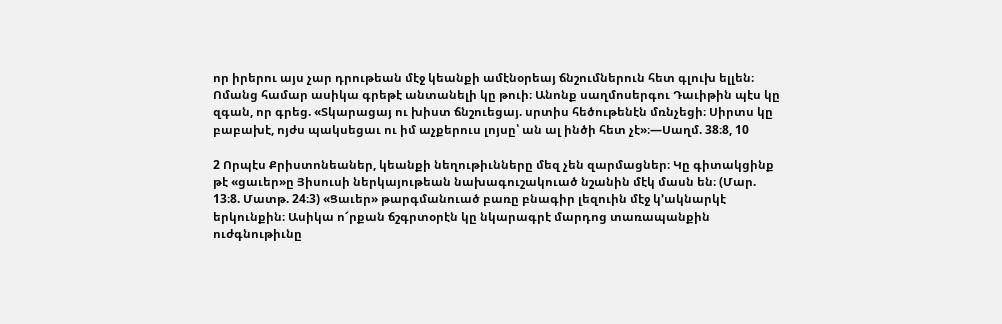որ իրերու այս չար դրութեան մէջ կեանքի ամէնօրեայ ճնշումներուն հետ գլուխ ելլեն։ Ոմանց համար ասիկա գրեթէ անտանելի կը թուի։ Անոնք սաղմոսերգու Դաւիթին պէս կը զգան, որ գրեց. «Տկարացայ ու խիստ ճնշուեցայ. սրտիս հեծութենէն մռնչեցի։ Սիրտս կը բաբախէ, ոյժս պակսեցաւ ու իմ աչքերուս լոյսը՝ ան ալ ինծի հետ չէ»։—Սաղմ. 38։8, 10

2 Որպէս Քրիստոնեաներ, կեանքի նեղութիւնները մեզ չեն զարմացներ։ Կը գիտակցինք թէ «ցաւեր»ը Յիսուսի ներկայութեան նախագուշակուած նշանին մէկ մասն են։ (Մար. 13։8. Մատթ. 24։3) «Ցաւեր» թարգմանուած բառը բնագիր լեզուին մէջ կ’ակնարկէ երկունքին։ Ասիկա ո՜րքան ճշգրտօրէն կը նկարագրէ մարդոց տառապանքին ուժգնութիւնը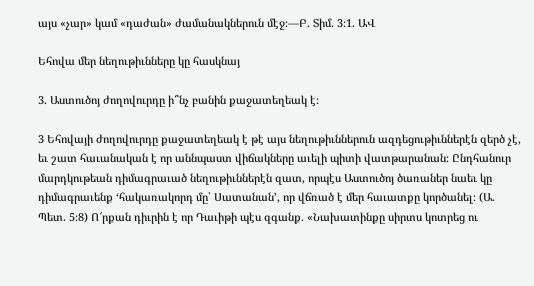այս «չար» կամ «դաժան» ժամանակներուն մէջ։—Բ. Տիմ. 3։1. ԱՎ

Եհովա մեր նեղութիւնները կը հասկնայ

3. Աստուծոյ ժողովուրդը ի՞նչ բանին քաջատեղեակ է։

3 Եհովայի ժողովուրդը քաջատեղեակ է թէ այս նեղութիւններուն ազդեցութիւններէն զերծ չէ, եւ շատ հաւանական է որ աննպաստ վիճակները աւելի պիտի վատթարանան։ Ընդհանուր մարդկութեան դիմագրաւած նեղութիւններէն զատ, որպէս Աստուծոյ ծառաներ նաեւ կը դիմագրաւենք ‘հակառակորդ մը՝ Սատանան’, որ վճռած է մեր հաւատքը կործանել։ (Ա. Պետ. 5։8) Ո՜րքան դիւրին է որ Դաւիթի պէս զգանք. «Նախատինքը սիրտս կոտրեց ու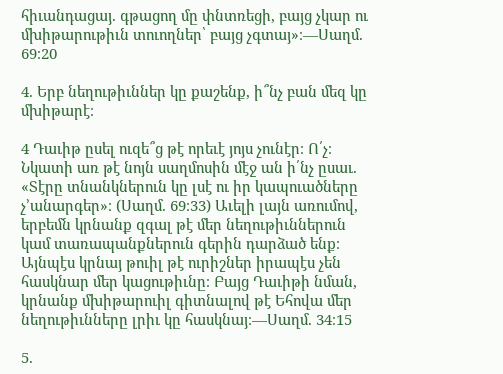հիւանդացայ. գթացող մը փնտռեցի, բայց չկար ու մխիթարութիւն տուողներ՝ բայց չգտայ»։—Սաղմ. 69։20

4. Երբ նեղութիւններ կը քաշենք, ի՞նչ բան մեզ կը մխիթարէ։

4 Դաւիթ ըսել ուզե՞ց թէ որեւէ յոյս չունէր։ Ո՛չ։ Նկատի առ թէ նոյն սաղմոսին մէջ ան ի՛նչ ըսաւ. «Տէրը տնանկներուն կը լսէ ու իր կապուածները չ’անարգեր»։ (Սաղմ. 69։33) Աւելի լայն առումով, երբեմն կրնանք զգալ թէ մեր նեղութիւններուն կամ տառապանքներուն գերին դարձած ենք։ Այնպէս կրնայ թուիլ թէ ուրիշներ իրապէս չեն հասկնար մեր կացութիւնը։ Բայց Դաւիթի նման, կրնանք մխիթարուիլ գիտնալով թէ Եհովա մեր նեղութիւնները լրիւ կը հասկնայ։—Սաղմ. 34։15

5.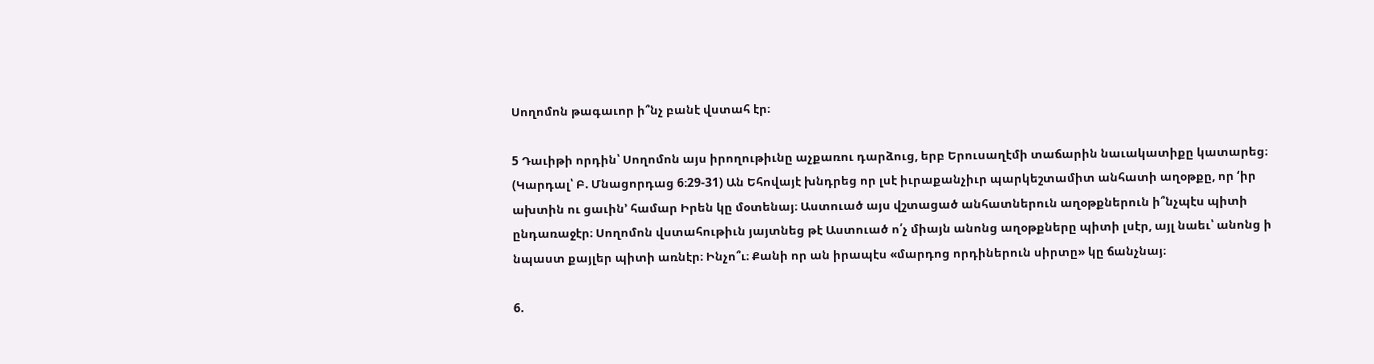Սողոմոն թագաւոր ի՞նչ բանէ վստահ էր։

5 Դաւիթի որդին՝ Սողոմոն այս իրողութիւնը աչքառու դարձուց, երբ Երուսաղէմի տաճարին նաւակատիքը կատարեց։ (Կարդալ՝ Բ. Մնացորդաց 6։29-31) Ան Եհովայէ խնդրեց որ լսէ իւրաքանչիւր պարկեշտամիտ անհատի աղօթքը, որ ‘իր ախտին ու ցաւին’ համար Իրեն կը մօտենայ։ Աստուած այս վշտացած անհատներուն աղօթքներուն ի՞նչպէս պիտի ընդառաջէր։ Սողոմոն վստահութիւն յայտնեց թէ Աստուած ո՛չ միայն անոնց աղօթքները պիտի լսէր, այլ նաեւ՝ անոնց ի նպաստ քայլեր պիտի առնէր։ Ինչո՞ւ։ Քանի որ ան իրապէս «մարդոց որդիներուն սիրտը» կը ճանչնայ։

6.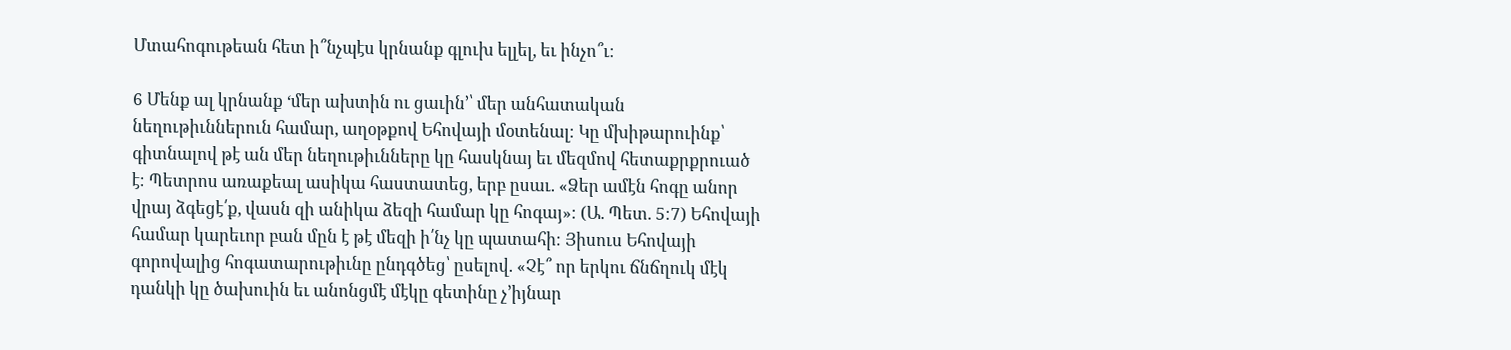Մտահոգութեան հետ ի՞նչպէս կրնանք գլուխ ելլել, եւ ինչո՞ւ։

6 Մենք ալ կրնանք ‘մեր ախտին ու ցաւին’՝ մեր անհատական նեղութիւններուն համար, աղօթքով Եհովայի մօտենալ։ Կը մխիթարուինք՝ գիտնալով թէ ան մեր նեղութիւնները կը հասկնայ եւ մեզմով հետաքրքրուած է։ Պետրոս առաքեալ ասիկա հաստատեց, երբ ըսաւ. «Ձեր ամէն հոգը անոր վրայ ձգեցէ՛ք, վասն զի անիկա ձեզի համար կը հոգայ»։ (Ա. Պետ. 5։7) Եհովայի համար կարեւոր բան մըն է թէ մեզի ի՛նչ կը պատահի։ Յիսուս Եհովայի գորովալից հոգատարութիւնը ընդգծեց՝ ըսելով. «Չէ՞ որ երկու ճնճղուկ մէկ դանկի կը ծախուին եւ անոնցմէ մէկը գետինը չ’իյնար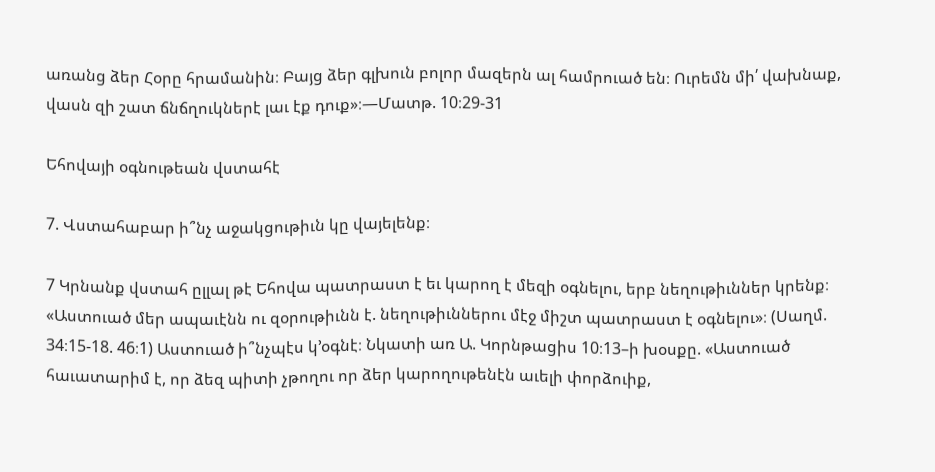առանց ձեր Հօրը հրամանին։ Բայց ձեր գլխուն բոլոր մազերն ալ համրուած են։ Ուրեմն մի՛ վախնաք, վասն զի շատ ճնճղուկներէ լաւ էք դուք»։—Մատթ. 10։29-31

Եհովայի օգնութեան վստահէ

7. Վստահաբար ի՞նչ աջակցութիւն կը վայելենք։

7 Կրնանք վստահ ըլլալ թէ Եհովա պատրաստ է եւ կարող է մեզի օգնելու, երբ նեղութիւններ կրենք։ «Աստուած մեր ապաւէնն ու զօրութիւնն է. նեղութիւններու մէջ միշտ պատրաստ է օգնելու»։ (Սաղմ. 34։15-18. 46։1) Աստուած ի՞նչպէս կ’օգնէ։ Նկատի առ Ա. Կորնթացիս 10։13–ի խօսքը. «Աստուած հաւատարիմ է, որ ձեզ պիտի չթողու որ ձեր կարողութենէն աւելի փորձուիք,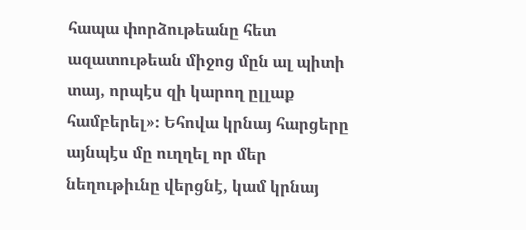հապա փորձութեանը հետ ազատութեան միջոց մըն ալ պիտի տայ, որպէս զի կարող ըլլաք համբերել»։ Եհովա կրնայ հարցերը այնպէս մը ուղղել որ մեր նեղութիւնը վերցնէ, կամ կրնայ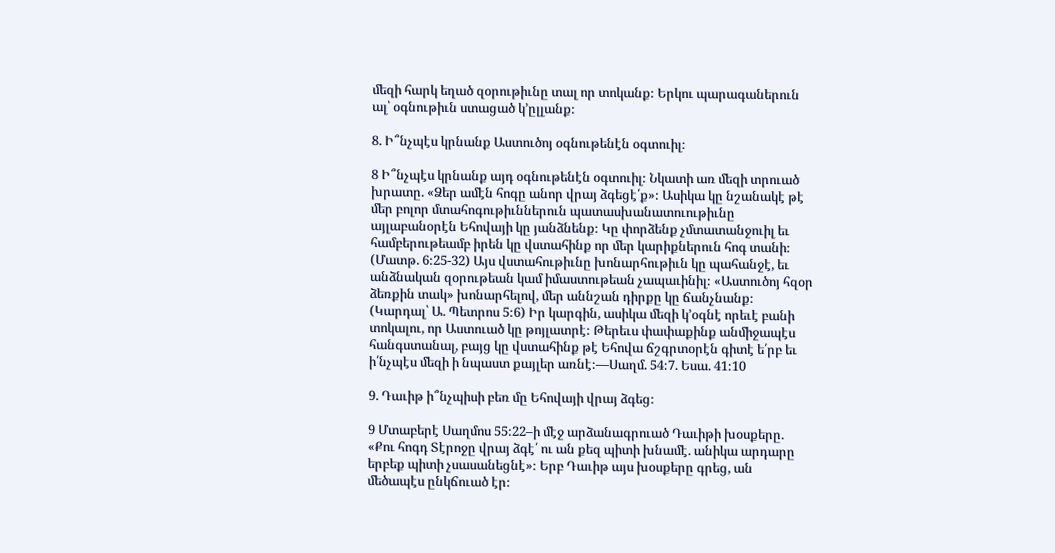մեզի հարկ եղած զօրութիւնը տալ որ տոկանք։ Երկու պարագաներուն ալ՝ օգնութիւն ստացած կ’ըլլանք։

8. Ի՞նչպէս կրնանք Աստուծոյ օգնութենէն օգտուիլ։

8 Ի՞նչպէս կրնանք այդ օգնութենէն օգտուիլ։ Նկատի առ մեզի տրուած խրատը. «Ձեր ամէն հոգը անոր վրայ ձգեցէ՛ք»։ Ասիկա կը նշանակէ թէ մեր բոլոր մտահոգութիւններուն պատասխանատուութիւնը այլաբանօրէն Եհովայի կը յանձնենք։ Կը փորձենք չմտատանջուիլ եւ համբերութեամբ իրեն կը վստահինք որ մեր կարիքներուն հոգ տանի։ (Մատթ. 6։25-32) Այս վստահութիւնը խոնարհութիւն կը պահանջէ, եւ անձնական զօրութեան կամ իմաստութեան չապաւինիլ։ «Աստուծոյ հզօր ձեռքին տակ» խոնարհելով, մեր աննշան դիրքը կը ճանչնանք։ (Կարդալ՝ Ա. Պետրոս 5։6) Իր կարգին, ասիկա մեզի կ’օգնէ որեւէ բանի տոկալու, որ Աստուած կը թոյլատրէ։ Թերեւս փափաքինք անմիջապէս հանգստանալ, բայց կը վստահինք թէ Եհովա ճշգրտօրէն գիտէ ե՛րբ եւ ի՛նչպէս մեզի ի նպաստ քայլեր առնէ։—Սաղմ. 54։7. Եսա. 41։10

9. Դաւիթ ի՞նչպիսի բեռ մը Եհովայի վրայ ձգեց։

9 Մտաբերէ Սաղմոս 55։22–ի մէջ արձանագրուած Դաւիթի խօսքերը. «Քու հոգդ Տէրոջը վրայ ձգէ՛ ու ան քեզ պիտի խնամէ. անիկա արդարը երբեք պիտի չսասանեցնէ»։ Երբ Դաւիթ այս խօսքերը գրեց, ան մեծապէս ընկճուած էր։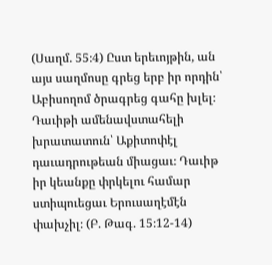(Սաղմ. 55։4) Ըստ երեւոյթին, ան այս սաղմոսը գրեց երբ իր որդին՝ Աբիսողոմ ծրագրեց գահը խլել։ Դաւիթի ամենավստահելի խրատատուն՝ Աքիտոփէլ դաւադրութեան միացաւ։ Դաւիթ իր կեանքը փրկելու համար ստիպուեցաւ Երուսաղէմէն փախչիլ։ (Բ. Թագ. 15։12-14)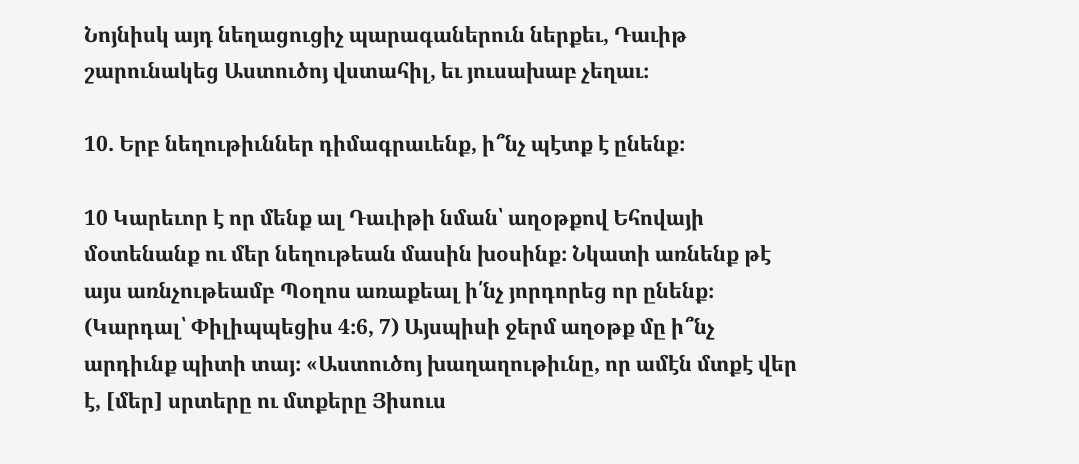Նոյնիսկ այդ նեղացուցիչ պարագաներուն ներքեւ, Դաւիթ շարունակեց Աստուծոյ վստահիլ, եւ յուսախաբ չեղաւ։

10. Երբ նեղութիւններ դիմագրաւենք, ի՞նչ պէտք է ընենք։

10 Կարեւոր է որ մենք ալ Դաւիթի նման՝ աղօթքով Եհովայի մօտենանք ու մեր նեղութեան մասին խօսինք։ Նկատի առնենք թէ այս առնչութեամբ Պօղոս առաքեալ ի՛նչ յորդորեց որ ընենք։ (Կարդալ՝ Փիլիպպեցիս 4։6, 7) Այսպիսի ջերմ աղօթք մը ի՞նչ արդիւնք պիտի տայ։ «Աստուծոյ խաղաղութիւնը, որ ամէն մտքէ վեր է, [մեր] սրտերը ու մտքերը Յիսուս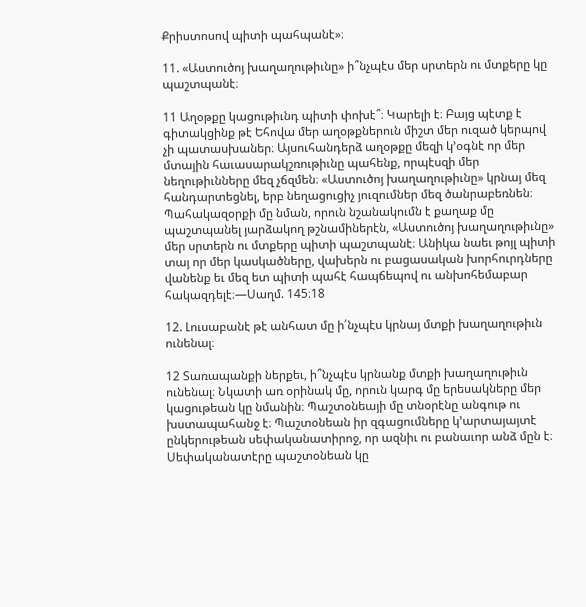Քրիստոսով պիտի պահպանէ»։

11. «Աստուծոյ խաղաղութիւնը» ի՞նչպէս մեր սրտերն ու մտքերը կը պաշտպանէ։

11 Աղօթքը կացութիւնդ պիտի փոխէ՞։ Կարելի է։ Բայց պէտք է գիտակցինք թէ Եհովա մեր աղօթքներուն միշտ մեր ուզած կերպով չի պատասխաներ։ Այսուհանդերձ աղօթքը մեզի կ’օգնէ որ մեր մտային հաւասարակշռութիւնը պահենք, որպէսզի մեր նեղութիւնները մեզ չճզմեն։ «Աստուծոյ խաղաղութիւնը» կրնայ մեզ հանդարտեցնել, երբ նեղացուցիչ յուզումներ մեզ ծանրաբեռնեն։ Պահակազօրքի մը նման, որուն նշանակումն է քաղաք մը պաշտպանել յարձակող թշնամիներէն, «Աստուծոյ խաղաղութիւնը» մեր սրտերն ու մտքերը պիտի պաշտպանէ։ Անիկա նաեւ թոյլ պիտի տայ որ մեր կասկածները, վախերն ու բացասական խորհուրդները վանենք եւ մեզ ետ պիտի պահէ հապճեպով ու անխոհեմաբար հակազդելէ։—Սաղմ. 145։18

12. Լուսաբանէ թէ անհատ մը ի՛նչպէս կրնայ մտքի խաղաղութիւն ունենալ։

12 Տառապանքի ներքեւ, ի՞նչպէս կրնանք մտքի խաղաղութիւն ունենալ։ Նկատի առ օրինակ մը, որուն կարգ մը երեսակները մեր կացութեան կը նմանին։ Պաշտօնեայի մը տնօրէնը անգութ ու խստապահանջ է։ Պաշտօնեան իր զգացումները կ’արտայայտէ ընկերութեան սեփականատիրոջ, որ ազնիւ ու բանաւոր անձ մըն է։ Սեփականատէրը պաշտօնեան կը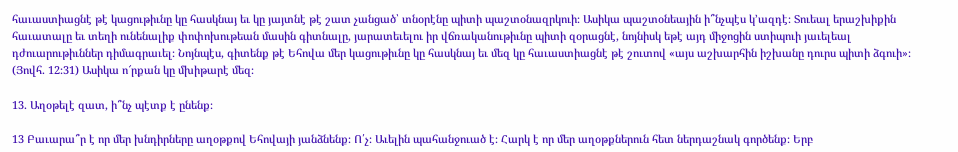հաւաստիացնէ թէ կացութիւնը կը հասկնայ եւ կը յայտնէ թէ շատ չանցած՝ տնօրէնը պիտի պաշտօնազրկուի։ Ասիկա պաշտօնեային ի՞նչպէս կ’ազդէ։ Տուեալ երաշխիքին հաւատալը եւ տեղի ունենալիք փոփոխութեան մասին գիտնալը, յարատեւելու իր վճռականութիւնը պիտի զօրացնէ, նոյնիսկ եթէ այդ միջոցին ստիպուի յաւելեալ դժուարութիւններ դիմագրաւել։ Նոյնպէս, գիտենք թէ Եհովա մեր կացութիւնը կը հասկնայ եւ մեզ կը հաւաստիացնէ թէ շուտով «այս աշխարհին իշխանը դուրս պիտի ձգուի»։ (Յովհ. 12։31) Ասիկա ո՜րքան կը մխիթարէ մեզ։

13. Աղօթելէ զատ, ի՞նչ պէտք է ընենք։

13 Բաւարա՞ր է որ մեր խնդիրները աղօթքով Եհովայի յանձնենք։ Ո՛չ։ Աւելին պահանջուած է։ Հարկ է որ մեր աղօթքներուն հետ ներդաշնակ գործենք։ Երբ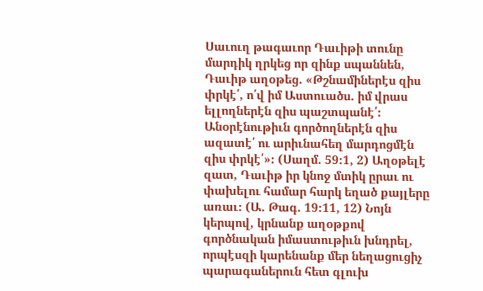Սաւուղ թագաւոր Դաւիթի տունը մարդիկ ղրկեց որ զինք սպաննեն, Դաւիթ աղօթեց. «Թշնամիներէս զիս փրկէ՛, ո՛վ իմ Աստուածս. իմ վրաս ելլողներէն զիս պաշտպանէ՛։ Անօրէնութիւն գործողներէն զիս ազատէ՛ ու արիւնահեղ մարդոցմէն զիս փրկէ՛»։ (Սաղմ. 59։1, 2) Աղօթելէ զատ, Դաւիթ իր կնոջ մտիկ ըրաւ ու փախելու համար հարկ եղած քայլերը առաւ։ (Ա. Թագ. 19։11, 12) Նոյն կերպով, կրնանք աղօթքով գործնական իմաստութիւն խնդրել, որպէսզի կարենանք մեր նեղացուցիչ պարագաներուն հետ գլուխ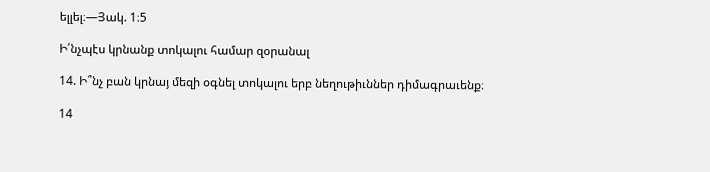ելլել։—Յակ. 1։5

Ի՛նչպէս կրնանք տոկալու համար զօրանալ

14. Ի՞նչ բան կրնայ մեզի օգնել տոկալու երբ նեղութիւններ դիմագրաւենք։

14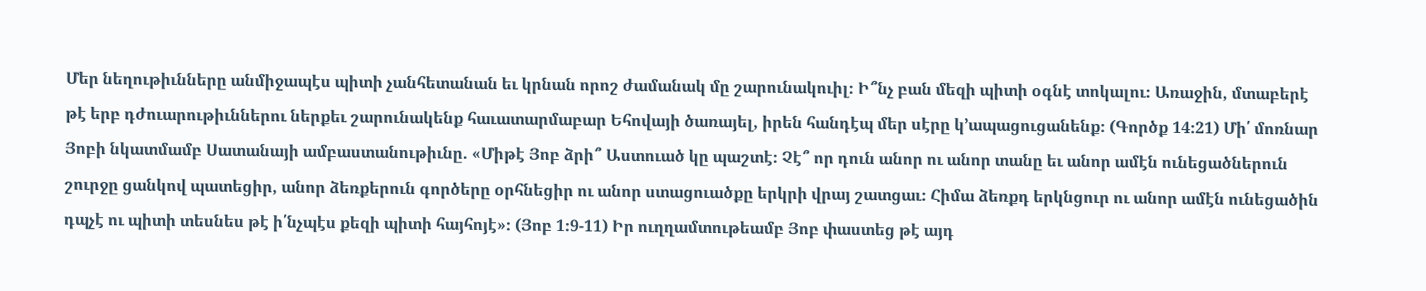Մեր նեղութիւնները անմիջապէս պիտի չանհետանան եւ կրնան որոշ ժամանակ մը շարունակուիլ։ Ի՞նչ բան մեզի պիտի օգնէ տոկալու։ Առաջին, մտաբերէ թէ երբ դժուարութիւններու ներքեւ շարունակենք հաւատարմաբար Եհովայի ծառայել, իրեն հանդէպ մեր սէրը կ’ապացուցանենք։ (Գործք 14։21) Մի՛ մոռնար Յոբի նկատմամբ Սատանայի ամբաստանութիւնը. «Միթէ Յոբ ձրի՞ Աստուած կը պաշտէ։ Չէ՞ որ դուն անոր ու անոր տանը եւ անոր ամէն ունեցածներուն շուրջը ցանկով պատեցիր, անոր ձեռքերուն գործերը օրհնեցիր ու անոր ստացուածքը երկրի վրայ շատցաւ։ Հիմա ձեռքդ երկնցուր ու անոր ամէն ունեցածին դպչէ ու պիտի տեսնես թէ ի՛նչպէս քեզի պիտի հայհոյէ»։ (Յոբ 1։9-11) Իր ուղղամտութեամբ Յոբ փաստեց թէ այդ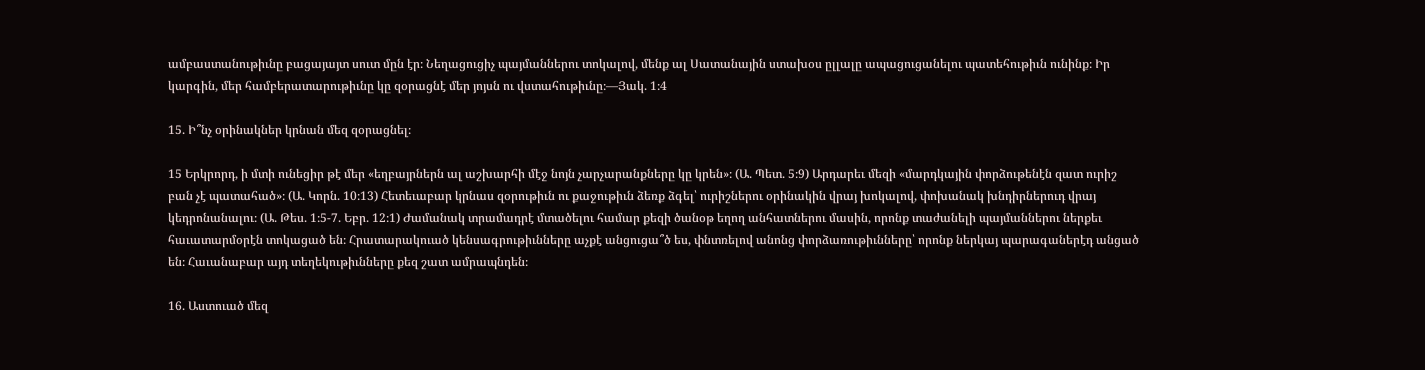ամբաստանութիւնը բացայայտ սուտ մըն էր։ Նեղացուցիչ պայմաններու տոկալով, մենք ալ Սատանային ստախօս ըլլալը ապացուցանելու պատեհութիւն ունինք։ Իր կարգին, մեր համբերատարութիւնը կը զօրացնէ մեր յոյսն ու վստահութիւնը։—Յակ. 1։4

15. Ի՞նչ օրինակներ կրնան մեզ զօրացնել։

15 Երկրորդ, ի մտի ունեցիր թէ մեր «եղբայրներն ալ աշխարհի մէջ նոյն չարչարանքները կը կրեն»։ (Ա. Պետ. 5։9) Արդարեւ մեզի «մարդկային փորձութենէն զատ ուրիշ բան չէ պատահած»։ (Ա. Կորն. 10։13) Հետեւաբար կրնաս զօրութիւն ու քաջութիւն ձեռք ձգել՝ ուրիշներու օրինակին վրայ խոկալով, փոխանակ խնդիրներուդ վրայ կեդրոնանալու։ (Ա. Թես. 1։5-7. Եբր. 12։1) Ժամանակ տրամադրէ մտածելու համար քեզի ծանօթ եղող անհատներու մասին, որոնք տաժանելի պայմաններու ներքեւ հաւատարմօրէն տոկացած են։ Հրատարակուած կենսագրութիւնները աչքէ անցուցա՞ծ ես, փնտռելով անոնց փորձառութիւնները՝ որոնք ներկայ պարագաներէդ անցած են։ Հաւանաբար այդ տեղեկութիւնները քեզ շատ ամրապնդեն։

16. Աստուած մեզ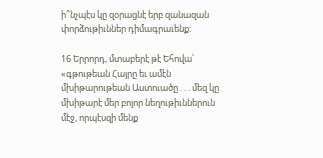ի՞նչպէս կը զօրացնէ երբ զանազան փորձութիւններ դիմագրաւենք։

16 Երրորդ, մտաբերէ թէ Եհովա՝ «գթութեան Հայրը եւ ամէն մխիթարութեան Աստուածը . . . մեզ կը մխիթարէ մեր բոլոր նեղութիւններուն մէջ, որպէսզի մենք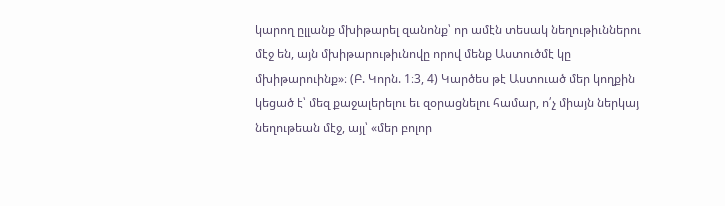կարող ըլլանք մխիթարել զանոնք՝ որ ամէն տեսակ նեղութիւններու մէջ են, այն մխիթարութիւնովը որով մենք Աստուծմէ կը մխիթարուինք»։ (Բ. Կորն. 1։3, 4) Կարծես թէ Աստուած մեր կողքին կեցած է՝ մեզ քաջալերելու եւ զօրացնելու համար, ո՛չ միայն ներկայ նեղութեան մէջ, այլ՝ «մեր բոլոր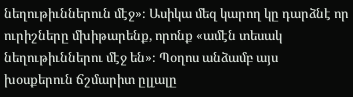նեղութիւններուն մէջ»։ Ասիկա մեզ կարող կը դարձնէ որ ուրիշները մխիթարենք, որոնք «ամէն տեսակ նեղութիւններու մէջ են»։ Պօղոս անձամբ այս խօսքերուն ճշմարիտ ըլլալը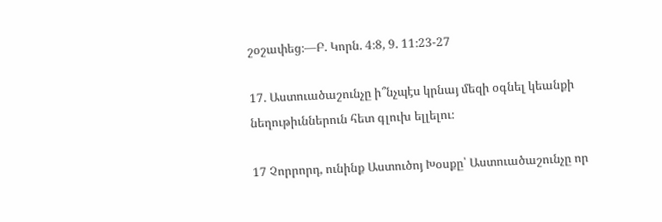շօշափեց։—Բ. Կորն. 4։8, 9. 11։23-27

17. Աստուածաշունչը ի՞նչպէս կրնայ մեզի օգնել կեանքի նեղութիւններուն հետ գլուխ ելլելու։

17 Չորրորդ, ունինք Աստուծոյ Խօսքը՝ Աստուածաշունչը որ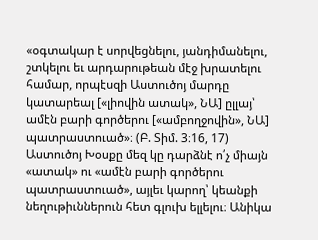«օգտակար է սորվեցնելու, յանդիմանելու, շտկելու եւ արդարութեան մէջ խրատելու համար, որպէսզի Աստուծոյ մարդը կատարեալ [«լիովին ատակ», ՆԱ] ըլլայ՝ ամէն բարի գործերու [«ամբողջովին», ՆԱ] պատրաստուած»։ (Բ. Տիմ. 3։16, 17) Աստուծոյ Խօսքը մեզ կը դարձնէ ո՛չ միայն «ատակ» ու «ամէն բարի գործերու պատրաստուած», այլեւ կարող՝ կեանքի նեղութիւններուն հետ գլուխ ելլելու։ Անիկա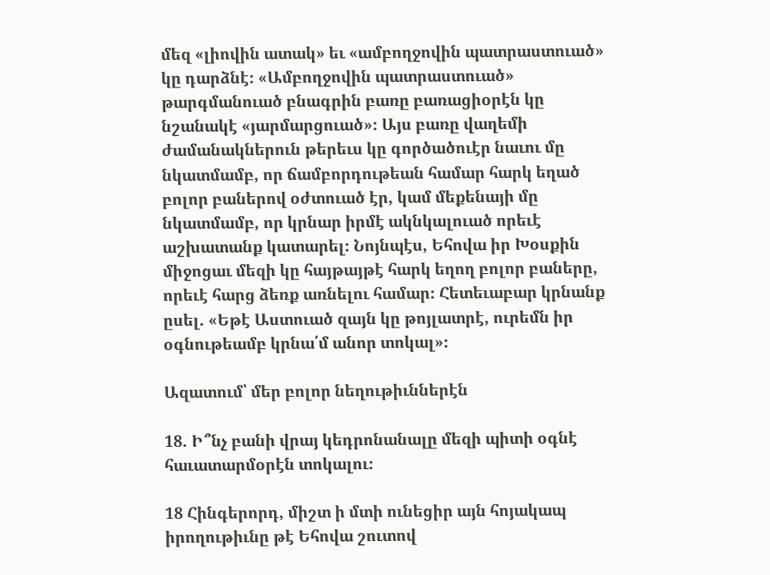մեզ «լիովին ատակ» եւ «ամբողջովին պատրաստուած» կը դարձնէ։ «Ամբողջովին պատրաստուած» թարգմանուած բնագրին բառը բառացիօրէն կը նշանակէ «յարմարցուած»։ Այս բառը վաղեմի ժամանակներուն թերեւս կը գործածուէր նաւու մը նկատմամբ, որ ճամբորդութեան համար հարկ եղած բոլոր բաներով օժտուած էր, կամ մեքենայի մը նկատմամբ, որ կրնար իրմէ ակնկալուած որեւէ աշխատանք կատարել։ Նոյնպէս, Եհովա իր Խօսքին միջոցաւ մեզի կը հայթայթէ հարկ եղող բոլոր բաները, որեւէ հարց ձեռք առնելու համար։ Հետեւաբար կրնանք ըսել. «Եթէ Աստուած զայն կը թոյլատրէ, ուրեմն իր օգնութեամբ կրնա՛մ անոր տոկալ»։

Ազատում՝ մեր բոլոր նեղութիւններէն

18. Ի՞նչ բանի վրայ կեդրոնանալը մեզի պիտի օգնէ հաւատարմօրէն տոկալու։

18 Հինգերորդ, միշտ ի մտի ունեցիր այն հոյակապ իրողութիւնը թէ Եհովա շուտով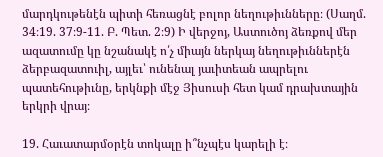մարդկութենէն պիտի հեռացնէ բոլոր նեղութիւնները։ (Սաղմ. 34։19. 37։9-11. Բ. Պետ. 2։9) Ի վերջոյ, Աստուծոյ ձեռքով մեր ազատումը կը նշանակէ ո՛չ միայն ներկայ նեղութիւններէն ձերբազատուիլ, այլեւ՝ ունենալ յաւիտեան ապրելու պատեհութիւնը, երկնքի մէջ Յիսուսի հետ կամ դրախտային երկրի վրայ։

19. Հաւատարմօրէն տոկալը ի՞նչպէս կարելի է։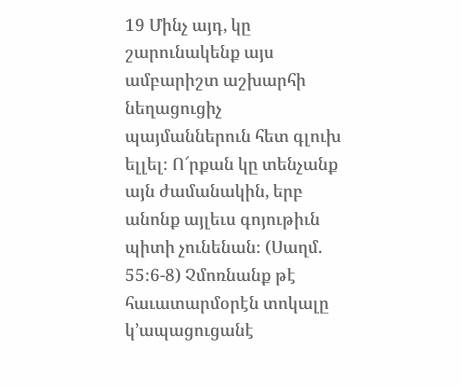19 Մինչ այդ, կը շարունակենք այս ամբարիշտ աշխարհի նեղացուցիչ պայմաններուն հետ գլուխ ելլել։ Ո՜րքան կը տենչանք այն ժամանակին, երբ անոնք այլեւս գոյութիւն պիտի չունենան։ (Սաղմ. 55։6-8) Չմոռնանք թէ հաւատարմօրէն տոկալը կ’ապացուցանէ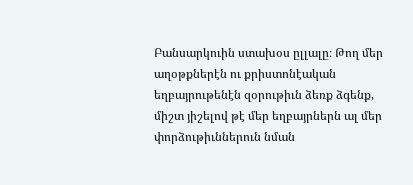Բանսարկուին ստախօս ըլլալը։ Թող մեր աղօթքներէն ու քրիստոնէական եղբայրութենէն զօրութիւն ձեռք ձգենք, միշտ յիշելով թէ մեր եղբայրներն ալ մեր փորձութիւններուն նման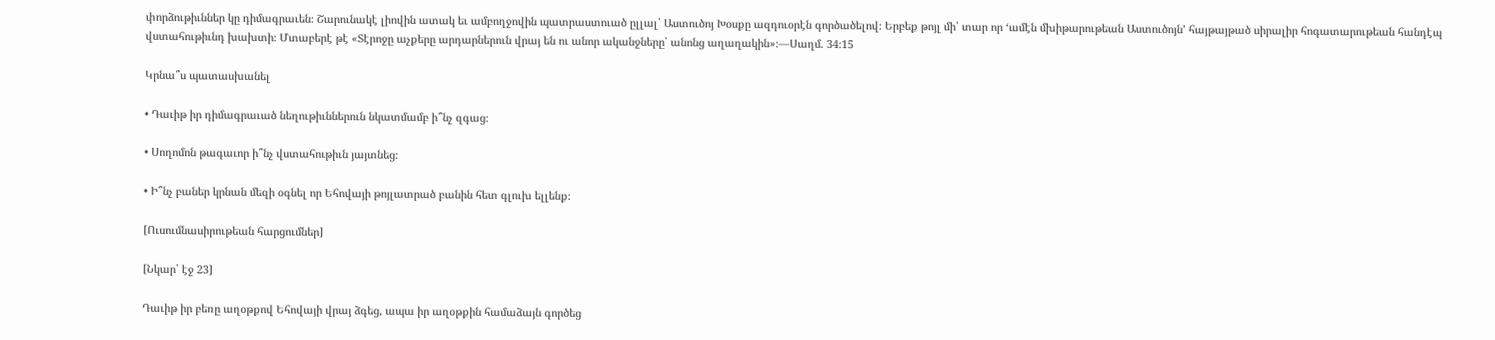փորձութիւններ կը դիմագրաւեն։ Շարունակէ լիովին ատակ եւ ամբողջովին պատրաստուած ըլլալ՝ Աստուծոյ Խօսքը ազդուօրէն գործածելով։ Երբեք թոյլ մի՛ տար որ ‘ամէն մխիթարութեան Աստուծոյն’ հայթայթած սիրալիր հոգատարութեան հանդէպ վստահութիւնդ խախտի։ Մտաբերէ թէ «Տէրոջը աչքերը արդարներուն վրայ են ու անոր ականջները՝ անոնց աղաղակին»։—Սաղմ. 34։15

Կրնա՞ս պատասխանել

• Դաւիթ իր դիմագրաւած նեղութիւններուն նկատմամբ ի՞նչ զգաց։

• Սողոմոն թագաւոր ի՞նչ վստահութիւն յայտնեց։

• Ի՞նչ բաներ կրնան մեզի օգնել որ Եհովայի թոյլատրած բանին հետ գլուխ ելլենք։

[Ուսումնասիրութեան հարցումներ]

[Նկար՝ էջ 23]

Դաւիթ իր բեռը աղօթքով Եհովայի վրայ ձգեց, ապա իր աղօթքին համաձայն գործեց